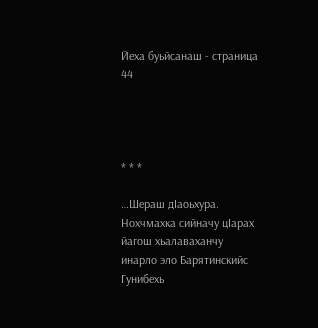Йеха буьйсанаш - страница 44




* * *

…Шераш дIаоьхура. Нохчмахка сийначу цIарах йагош хьалаваханчу инарло эло Барятинскийс Гунибехь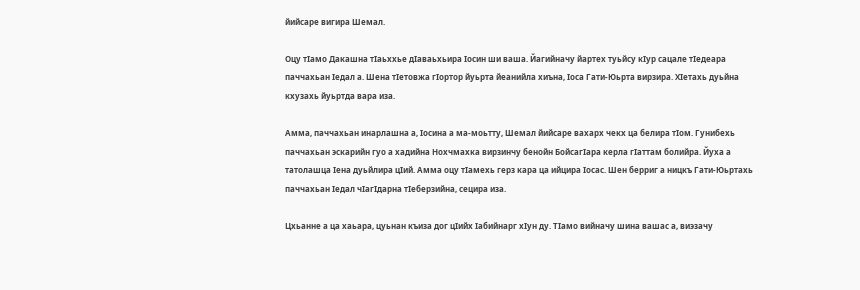йийсаре вигира Шемал.

Оцу тIамо Дакашна тIаьххье дIаваьхьира Iосин ши ваша. Йагийначу йартех туьйсу кIур сацале тIедеара паччахьан Iедал а. Шена тIетовжа гIортор йуьрта йеанийла хиъна, Iоса Гати-Юьрта вирзира. ХIетахь дуьйна кхузахь йуьртда вара иза.

Амма, паччахьан инарлашна а, Iосина а ма-моьтту, Шемал йийсаре вахарх чекх ца белира тIом. Гунибехь паччахьан эскарийн гуо а хадийна Нохчмахка вирзинчу бенойн БойсагIара керла гIаттам болийра. Йуха а татолашца Iена дуьйлира цIий. Амма оцу тIамехь герз кара ца ийцира Iосас. Шен берриг а ницкъ Гати-Юьртахь паччахьан Iедал чIагIдарна тIеберзийна, сецира иза.

Цхьанне а ца хаьара, цуьнан къиза дог цIийх Iабийнарг хIун ду. ТIамо вийначу шина вашас а, виэзачу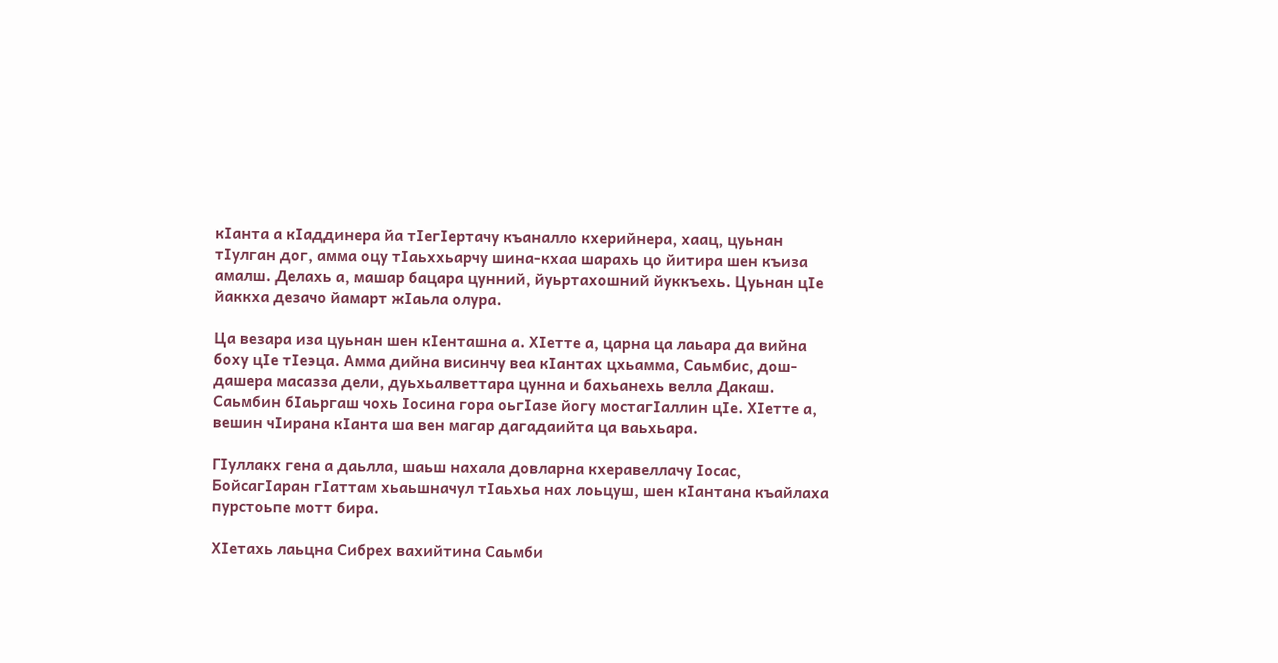кIанта а кIаддинера йа тIегIертачу къаналло кхерийнера, хаац, цуьнан тIулган дог, амма оцу тIаьххьарчу шина-кхаа шарахь цо йитира шен къиза амалш. Делахь а, машар бацара цунний, йуьртахошний йуккъехь. Цуьнан цIе йаккха дезачо йамарт жIаьла олура.

Ца везара иза цуьнан шен кIенташна а. ХIетте а, царна ца лаьара да вийна боху цIе тIеэца. Амма дийна висинчу веа кIантах цхьамма, Саьмбис, дош-дашера масазза дели, дуьхьалветтара цунна и бахьанехь велла Дакаш. Саьмбин бIаьргаш чохь Iосина гора оьгIазе йогу мостагIаллин цIе. ХIетте а, вешин чIирана кIанта ша вен магар дагадаийта ца ваьхьара.

ГIуллакх гена а даьлла, шаьш нахала довларна кхеравеллачу Iосас, БойсагIаран гIаттам хьаьшначул тIаьхьа нах лоьцуш, шен кIантана къайлаха пурстоьпе мотт бира.

ХIетахь лаьцна Сибрех вахийтина Саьмби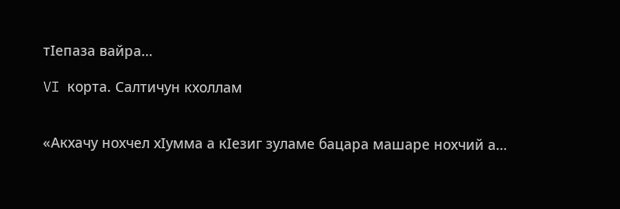тIепаза вайра…

VI корта. Салтичун кхоллам


«Акхачу нохчел хIумма а кIезиг зуламе бацара машаре нохчий а…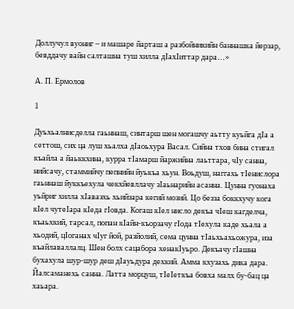Доллучул вуониг – и машаре йарташ а разбойникийн баннашка йерзар, бевддачу вайн салташна туш хилла дIахIиттар дара…»

А. П. Ермолов

1

Дуьхьалнисделла гаьннаш, синтарш шен могашчу аьтту куьйга дIа а сеттош, сих ца луш хьалха дIаоьхура Васал. Сийна тхов бина стигал къайла а йаьккхина, курра тIамарш йаржийна лаьттара, чIу санна, нийсачу, стаммийчу пепнийн йуькъа хьун. Воьдуш, наггахь тIенислора гаьннаш йуккъехула чекхйевллачу зIаьнарийн асанна. Цунна гуонаха уьйриг хилла хIаваэхь хьийзара кегий мозий. Цо безза боккхучу кога кIел чутеIара кIеда гIовда. Когаш кIел нисло декъа чIеш кагделча, къаьхкий, тарсал, попан кIайн-къорзачу гIода тIехула каде хьала а хьодий, цIоганах чIуг йой, разйолий, сема цунна тIаьхьахьожура, иза къайлаваллалц. Шен болх сацабора хенакIуьро. Декъачу гIашна бухахула шур-шур деш дIауьдура дехкий. Амма кхузахь дика дара. Йалсаманехь санна. Латта морцуш, тIеIеткъа бовха малх бу-бац ца хаьара.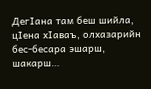ДегIана там беш шийла, цIена хIаваъ, олхазарийн бес-бесара эшарш, шакарш…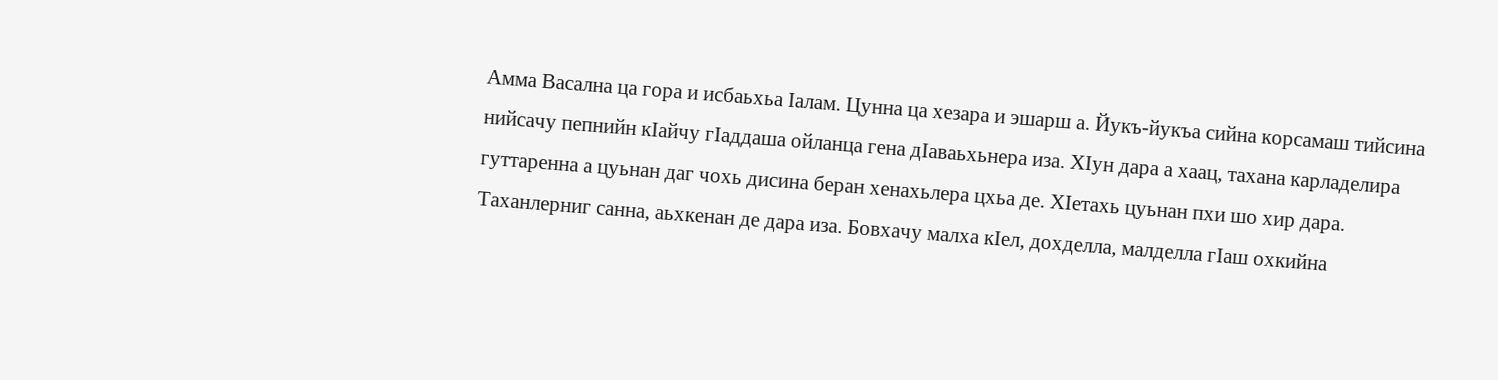Амма Васална ца гора и исбаьхьа Iалам. Цунна ца хезара и эшарш а. Йукъ-йукъа сийна корсамаш тийсина нийсачу пепнийн кIайчу гIаддаша ойланца гена дIаваьхьнера иза. ХIун дара а хаац, тахана карладелира гуттаренна а цуьнан даг чохь дисина беран хенахьлера цхьа де. ХIетахь цуьнан пхи шо хир дара. Таханлерниг санна, аьхкенан де дара иза. Бовхачу малха кIел, дохделла, малделла гIаш охкийна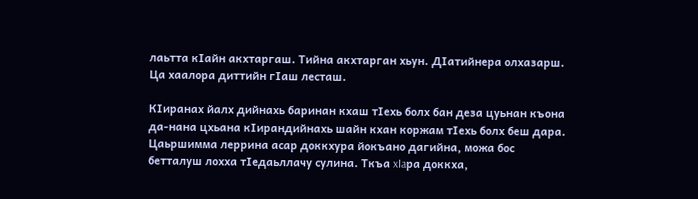лаьтта кIайн акхтаргаш. Тийна акхтарган хьун. ДIатийнера олхазарш. Ца хаалора диттийн гIаш лесташ.

КIиранах йалх дийнахь баринан кхаш тIехь болх бан деза цуьнан къона да-нана цхьана кIирандийнахь шайн кхан коржам тIехь болх беш дара. Цаьршимма леррина асар доккхура йокъано дагийна, можа бос бетталуш лохха тIедаьллачу сулина. Ткъа xIaра доккха,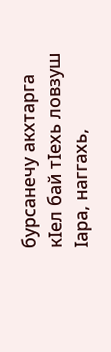бурсанечу акхтарга кIел бай тIехь ловзуш Iара, наггахь,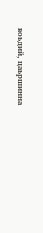воьдий, цаьршинна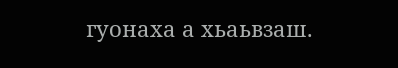гуонаха а хьаьвзаш.